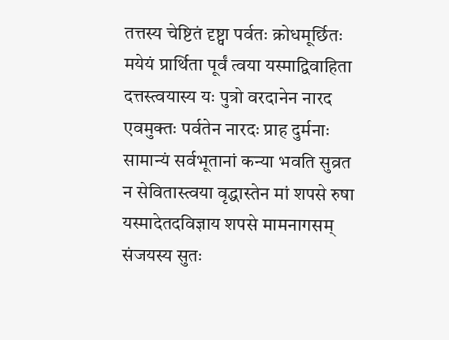तत्तस्य चेष्टितं दृष्ट्वा पर्वतः क्रोधमूर्छितः
मयेयं प्रार्थिता पूर्वं त्वया यस्माद्विवाहिता
दत्तस्त्वयास्य यः पुत्रो वरदानेन नारद
एवमुक्तः पर्वतेन नारदः प्राह दुर्मनाः
सामान्यं सर्वभूतानां कन्या भवति सुव्रत
न सेवितास्त्वया वृद्धास्तेन मां शपसे रुषा
यस्मादेतदविज्ञाय शपसे मामनागसम्
संजयस्य सुतः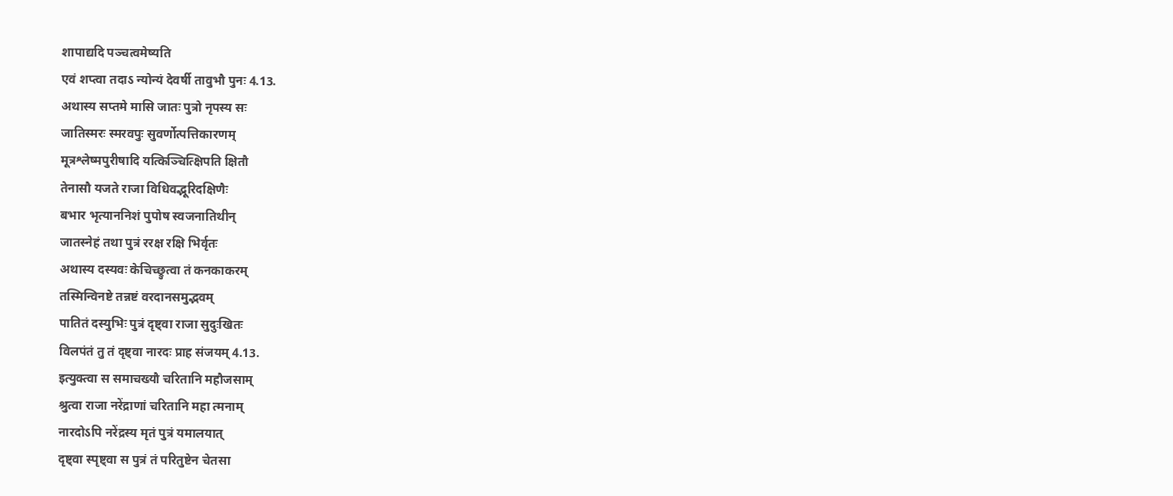शापाद्यदि पञ्चत्वमेष्यति
एवं शप्त्वा तदाऽ न्योन्यं देवर्षी तावुभौ पुनः 4.13.
अथास्य सप्तमे मासि जातः पुत्रो नृपस्य सः
जातिस्मरः स्मरवपुः सुवर्णोत्पत्तिकारणम्
मूत्रश्लेष्मपुरीषादि यत्किञ्चित्क्षिपति क्षितौ
तेनासौ यजते राजा विधिवद्भूरिदक्षिणैः
बभार भृत्याननिशं पुपोष स्वजनातिथीन्
जातस्नेहं तथा पुत्रं ररक्ष रक्षि भिर्वृतः
अथास्य दस्यवः केचिच्छ्रुत्वा तं कनकाकरम्
तस्मिन्विनष्टे तन्नष्टं वरदानसमुद्भवम्
पातितं दस्युभिः पुत्रं दृष्ट्वा राजा सुदुःखितः
विलपंतं तु तं दृष्ट्वा नारदः प्राह संजयम् 4.13.
इत्युक्त्वा स समाचख्यौ चरितानि महौजसाम्
श्रुत्वा राजा नरेंद्राणां चरितानि महा त्मनाम्
नारदोऽपि नरेंद्रस्य मृतं पुत्रं यमालयात्
दृष्ट्वा स्पृष्ट्वा स पुत्रं तं परितुष्टेन चेतसा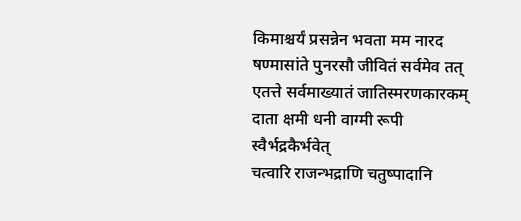किमाश्चर्यं प्रसन्नेन भवता मम नारद
षण्मासांते पुनरसौ जीवितं सर्वमेव तत्
एतत्ते सर्वमाख्यातं जातिस्मरणकारकम्
दाता क्षमी धनी वाग्मी रूपी स्वैर्भद्रकैर्भवेत्
चत्वारि राजन्भद्राणि चतुष्पादानि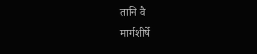तानि वै
मार्गशीर्षे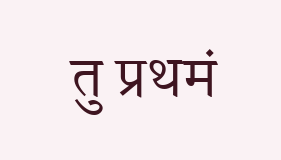तु प्रथमं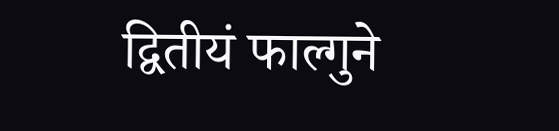द्वितीयं फाल्गुने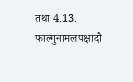तथा 4.13.
फाल्गुनामलपक्षादौ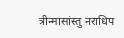त्रीन्मासांस्तु नराधिप